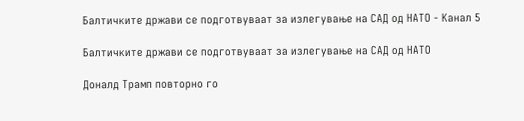Балтичките држави се подготвуваат за излегување на САД од НАТО - Канал 5

Балтичките држави се подготвуваат за излегување на САД од НАТО

Доналд Трамп повторно го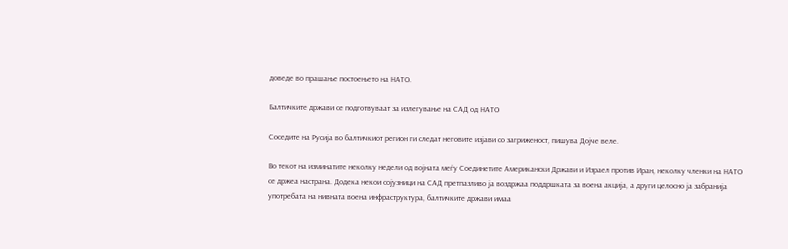доведе во прашање постоењето на НАТО.

Балтичките држави се подготвуваат за излегување на САД од НАТО

Соседите на Русија во балтичкиот регион ги следат неговите изјави со загриженост, пишува Дојче веле.

Во текот на изминатите неколку недели од војната меѓу Соединетите Американски Држави и Израел против Иран, неколку членки на НАТО се држеа настрана. Додека некои сојузници на САД претпазливо ја воздржаа поддршката за воена акција, а други целосно ја забранија употребата на нивната воена инфраструктура, балтичките држави имаа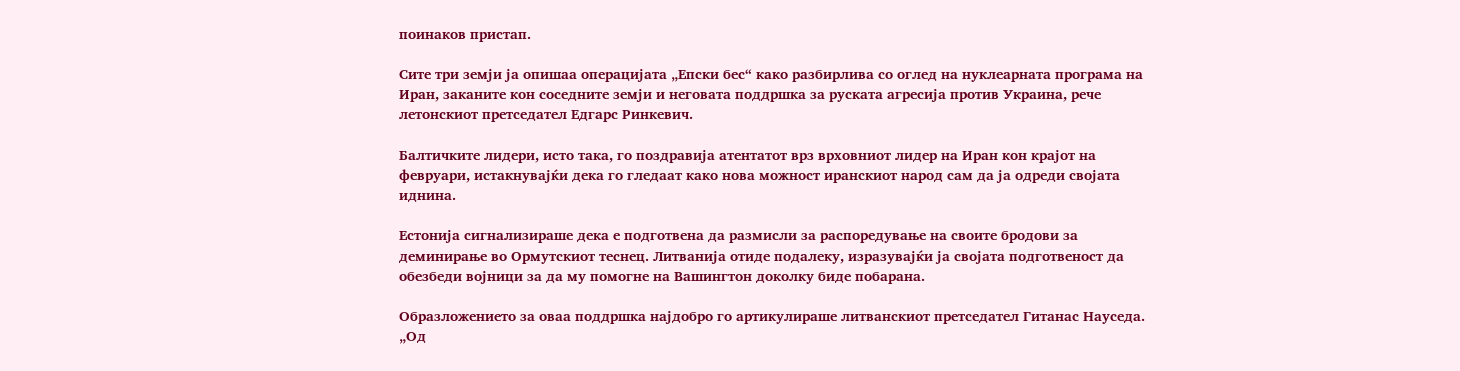поинаков пристап.

Сите три земји ја опишаа операцијата „Епски бес“ како разбирлива со оглед на нуклеарната програма на Иран, заканите кон соседните земји и неговата поддршка за руската агресија против Украина, рече летонскиот претседател Едгарс Ринкевич.

Балтичките лидери, исто така, го поздравија атентатот врз врховниот лидер на Иран кон крајот на февруари, истакнувајќи дека го гледаат како нова можност иранскиот народ сам да ја одреди својата иднина.

Естонија сигнализираше дека е подготвена да размисли за распоредување на своите бродови за деминирање во Ормутскиот теснец. Литванија отиде подалеку, изразувајќи ја својата подготвеност да обезбеди војници за да му помогне на Вашингтон доколку биде побарана.

Образложението за оваа поддршка најдобро го артикулираше литванскиот претседател Гитанас Науседа. „Од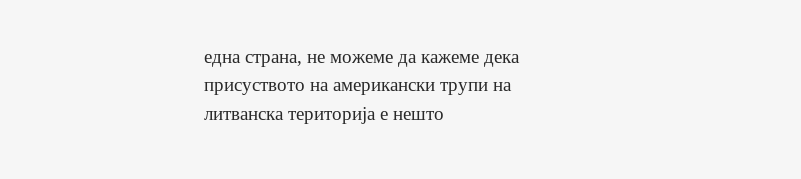една страна, не можеме да кажеме дека присуството на американски трупи на литванска територија е нешто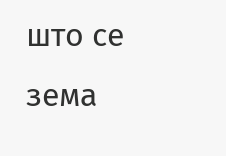што се зема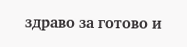здраво за готово и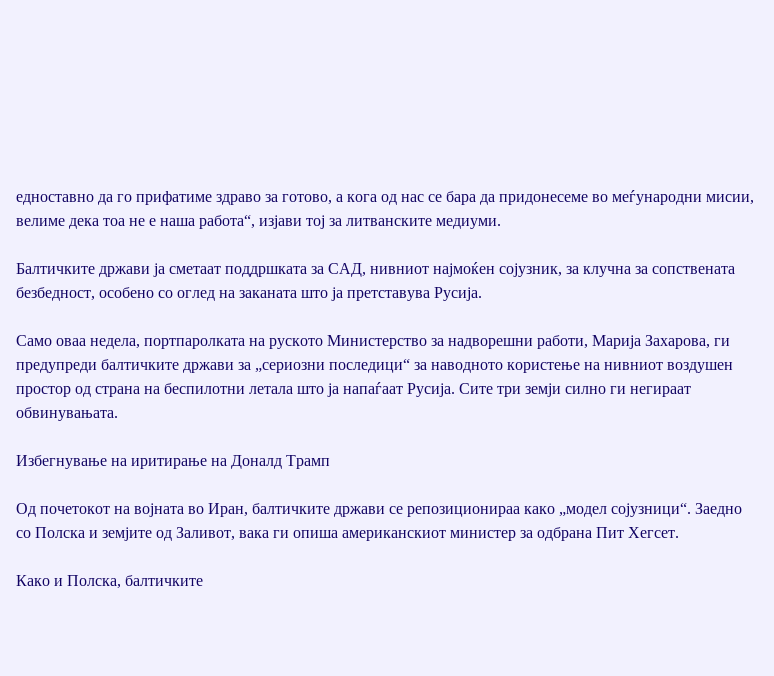едноставно да го прифатиме здраво за готово, а кога од нас се бара да придонесеме во меѓународни мисии, велиме дека тоа не е наша работа“, изјави тој за литванските медиуми.

Балтичките држави ја сметаат поддршката за САД, нивниот најмоќен сојузник, за клучна за сопствената безбедност, особено со оглед на заканата што ја претставува Русија.

Само оваа недела, портпаролката на руското Министерство за надворешни работи, Марија Захарова, ги предупреди балтичките држави за „сериозни последици“ за наводното користење на нивниот воздушен простор од страна на беспилотни летала што ја напаѓаат Русија. Сите три земји силно ги негираат обвинувањата.

Избегнување на иритирање на Доналд Трамп

Од почетокот на војната во Иран, балтичките држави се репозиционираа како „модел сојузници“. Заедно со Полска и земјите од Заливот, вака ги опиша американскиот министер за одбрана Пит Хегсет.

Како и Полска, балтичките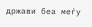држави беа меѓу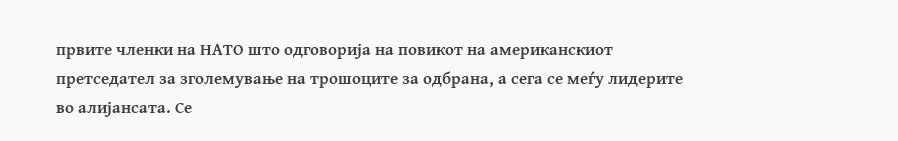првите членки на НАТО што одговорија на повикот на американскиот претседател за зголемување на трошоците за одбрана, а сега се меѓу лидерите во алијансата. Се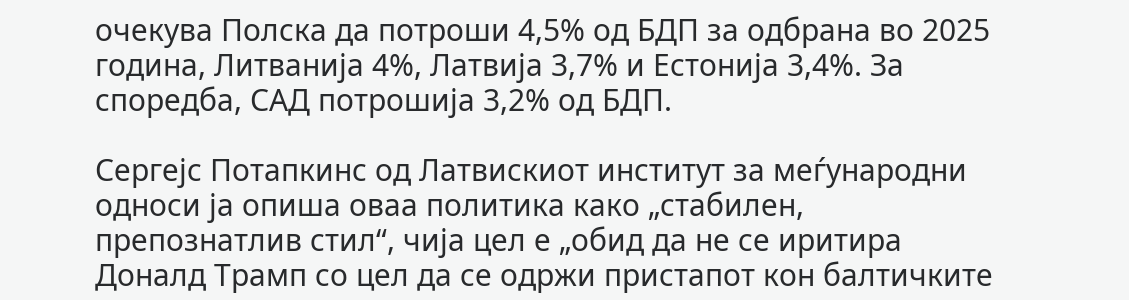очекува Полска да потроши 4,5% од БДП за одбрана во 2025 година, Литванија 4%, Латвија 3,7% и Естонија 3,4%. За споредба, САД потрошија 3,2% од БДП.

Сергејс Потапкинс од Латвискиот институт за меѓународни односи ја опиша оваа политика како „стабилен, препознатлив стил“, чија цел е „обид да не се иритира Доналд Трамп со цел да се одржи пристапот кон балтичките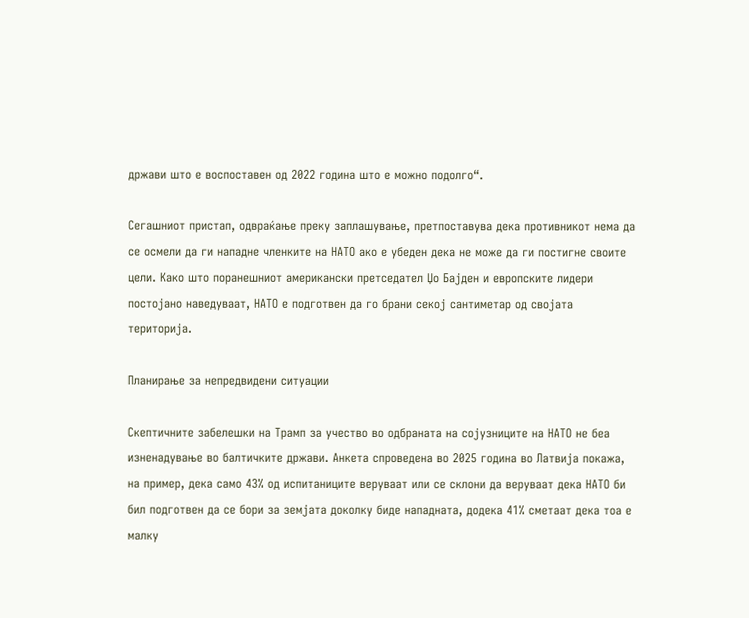држави што е воспоставен од 2022 година што е можно подолго“.

Сегашниот пристап, одвраќање преку заплашување, претпоставува дека противникот нема да се осмели да ги нападне членките на НАТО ако е убеден дека не може да ги постигне своите цели. Како што поранешниот американски претседател Џо Бајден и европските лидери постојано наведуваат, НАТО е подготвен да го брани секој сантиметар од својата територија.

Планирање за непредвидени ситуации

Скептичните забелешки на Трамп за учество во одбраната на сојузниците на НАТО не беа изненадување во балтичките држави. Анкета спроведена во 2025 година во Латвија покажа, на пример, дека само 43% од испитаниците веруваат или се склони да веруваат дека НАТО би бил подготвен да се бори за земјата доколку биде нападната, додека 41% сметаат дека тоа е малку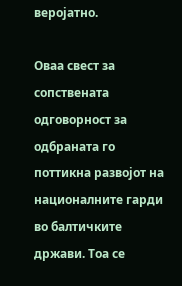веројатно.

Оваа свест за сопствената одговорност за одбраната го поттикна развојот на националните гарди во балтичките држави. Тоа се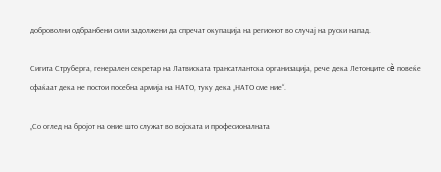доброволни одбранбени сили задолжени да спречат окупација на регионот во случај на руски напад.

Сигита Струберга, генерален секретар на Латвиската трансатлантска организација, рече дека Летонците сè повеќе сфаќаат дека не постои посебна армија на НАТО, туку дека „НАТО сме ние“.

„Со оглед на бројот на оние што служат во војската и професионалната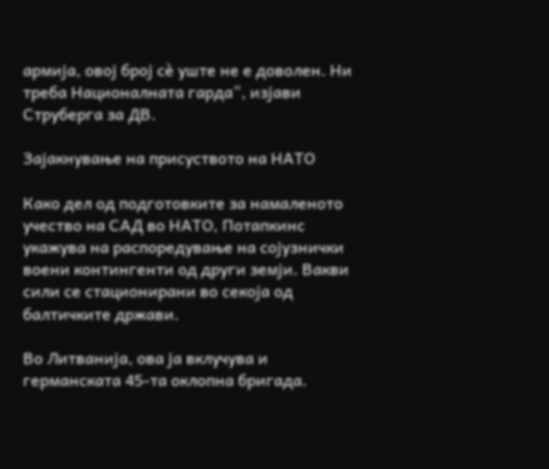армија, овој број сè уште не е доволен. Ни треба Националната гарда“, изјави Струберга за ДВ.

Зајакнување на присуството на НАТО

Како дел од подготовките за намаленото учество на САД во НАТО, Потапкинс укажува на распоредување на сојузнички воени контингенти од други земји. Вакви сили се стационирани во секоја од балтичките држави.

Во Литванија, ова ја вклучува и германската 45-та оклопна бригада.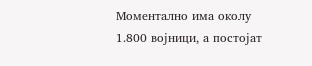Моментално има околу 1.800 војници, а постојат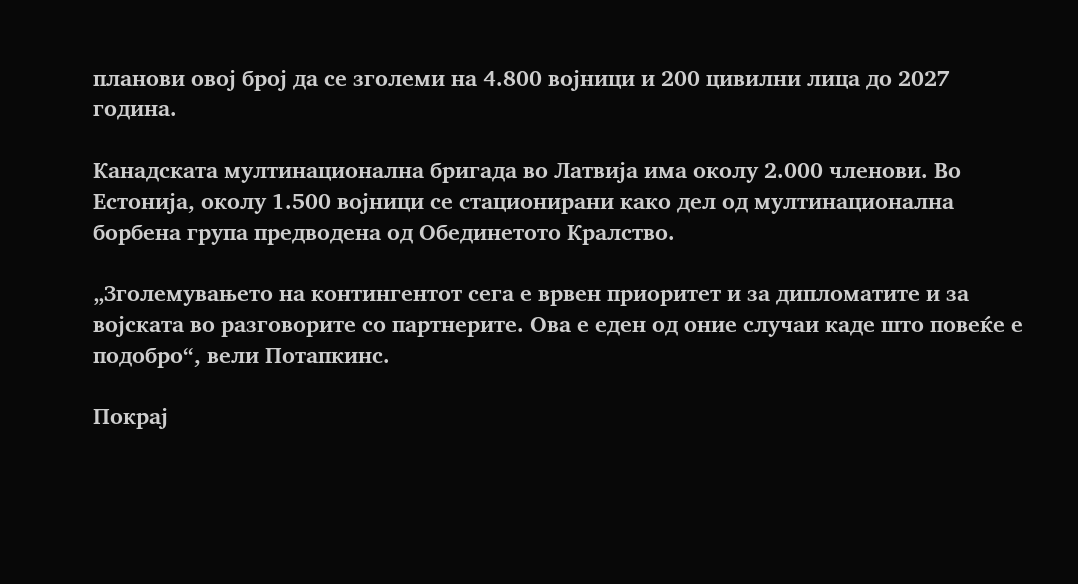планови овој број да се зголеми на 4.800 војници и 200 цивилни лица до 2027 година.

Канадската мултинационална бригада во Латвија има околу 2.000 членови. Во Естонија, околу 1.500 војници се стационирани како дел од мултинационална борбена група предводена од Обединетото Кралство.

„Зголемувањето на контингентот сега е врвен приоритет и за дипломатите и за војската во разговорите со партнерите. Ова е еден од оние случаи каде што повеќе е подобро“, вели Потапкинс.

Покрај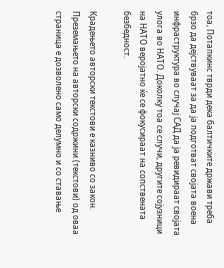тоа, Потапкинс тврди дека балтичките држави треба брзо да дејствуваат за да ја подготват својата воена инфраструктура во случај САД да ја ревидираат својата улога во НАТО. Доколку тоа се случи, другите сојузници на НАТО веројатно ќе се фокусираат на сопствената безбедност.

Крадењето авторски текстови е казниво со закон. Преземањето на авторски содржини (текстови) од оваа страница е дозволено само делумно и со ставање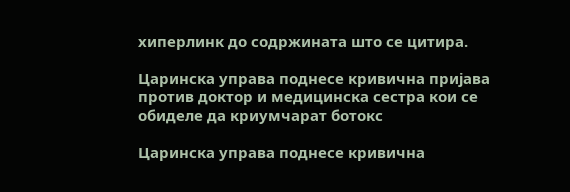хиперлинк до содржината што се цитира.

Царинска управа поднесе кривична пријава против доктор и медицинска сестра кои се обиделе да криумчарат ботокс

Царинска управа поднесе кривична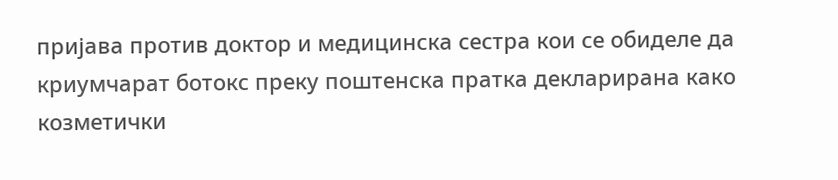пријава против доктор и медицинска сестра кои се обиделе да криумчарат ботокс преку поштенска пратка декларирана како козметички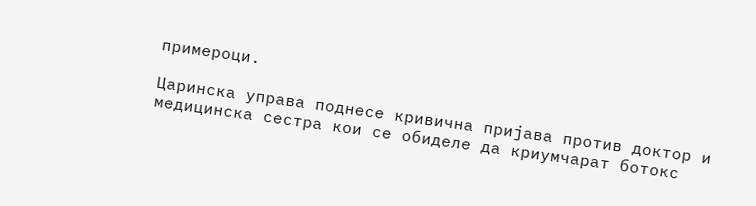примероци.

Царинска управа поднесе кривична пријава против доктор и медицинска сестра кои се обиделе да криумчарат ботокс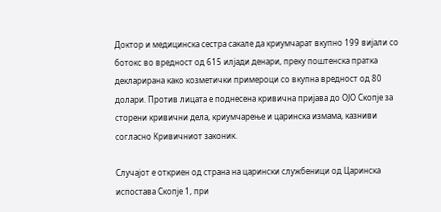Доктор и медицинска сестра сакале да криумчарат вкупно 199 вијали со ботокс во вредност од 615 илјади денари, преку поштенска пратка декларирана како козметички примероци со вкупна вредност од 80 долари. Против лицата е поднесена кривична пријава до ОЈО Скопје за сторени кривични дела, криумчарење и царинска измама, казниви согласно Кривичниот законик.

Случајот е откриен од страна на царински службеници од Царинска испостава Скопје 1, при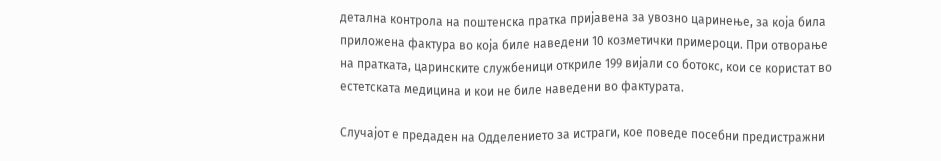детална контрола на поштенска пратка пријавена за увозно царинење, за која била приложена фактура во која биле наведени 10 козметички примероци. При отворање на пратката, царинските службеници откриле 199 вијали со ботокс, кои се користат во естетската медицина и кои не биле наведени во фактурата.

Случајот е предаден на Одделението за истраги, кое поведе посебни предистражни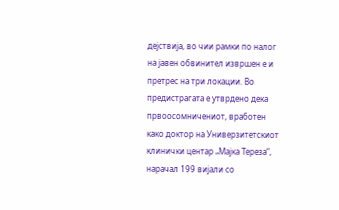дејствија, во чии рамки по налог на јавен обвинител извршен е и претрес на три локации. Во предистрагата е утврдено дека првоосомничениот, вработен како доктор на Универзитетскиот клинички центар „Мајка Тереза“, нарачал 199 вијали со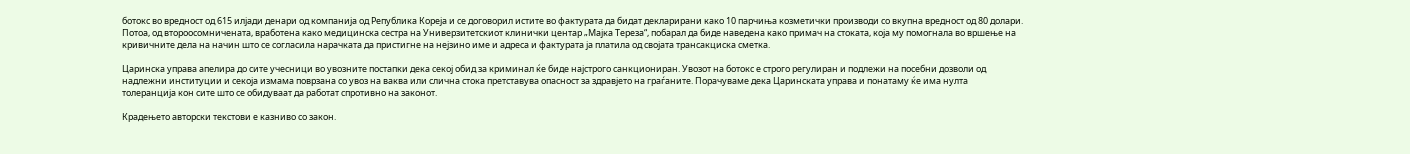ботокс во вредност од 615 илјади денари од компанија од Република Кореја и се договорил истите во фактурата да бидат декларирани како 10 парчиња козметички производи со вкупна вредност од 80 долари. Потоа, од второосомничената, вработена како медицинска сестра на Универзитетскиот клинички центар „Мајка Tереза“, побарал да биде наведена како примач на стоката, која му помогнала во вршење на кривичните дела на начин што се согласила нарачката да пристигне на нејзино име и адреса и фактурата ја платила од својата трансакциска сметка.

Царинска управа апелира до сите учесници во увозните постапки дека секој обид за криминал ќе биде најстрого санкциониран. Увозот на ботокс е строго регулиран и подлежи на посебни дозволи од надлежни институции и секоја измама поврзана со увоз на ваква или слична стока претставува опасност за здравјето на граѓаните. Порачуваме дека Царинската управа и понатаму ќе има нулта толеранција кон сите што се обидуваат да работат спротивно на законот.

Крадењето авторски текстови е казниво со закон.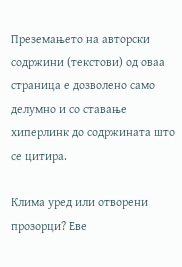Преземањето на авторски содржини (текстови) од оваа страница е дозволено само делумно и со ставање хиперлинк до содржината што се цитира.

Клима уред или отворени прозорци? Еве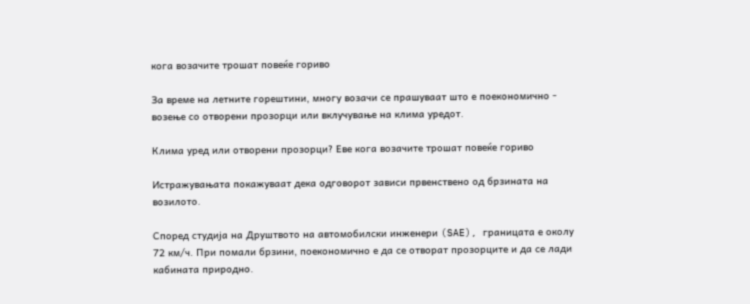кога возачите трошат повеќе гориво

За време на летните горештини, многу возачи се прашуваат што е поекономично - возење со отворени прозорци или вклучување на клима уредот.

Клима уред или отворени прозорци? Еве кога возачите трошат повеќе гориво

Истражувањата покажуваат дека одговорот зависи првенствено од брзината на возилото.

Според студија на Друштвото на автомобилски инженери (SAE), границата е околу 72 км/ч. При помали брзини, поекономично е да се отворат прозорците и да се лади кабината природно.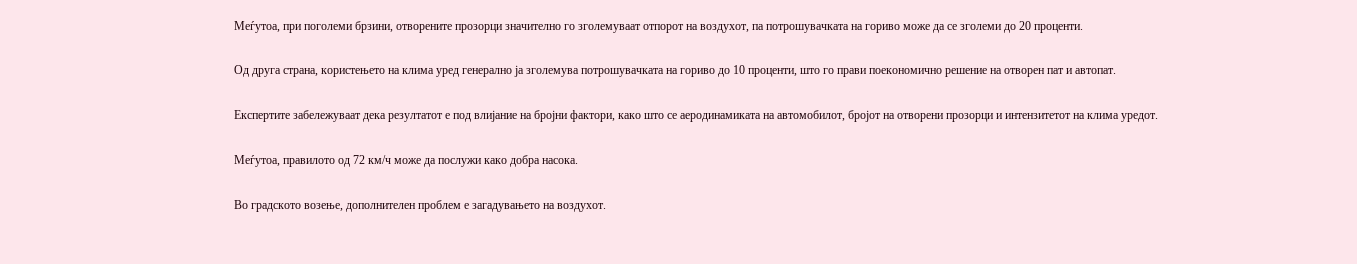Меѓутоа, при поголеми брзини, отворените прозорци значително го зголемуваат отпорот на воздухот, па потрошувачката на гориво може да се зголеми до 20 проценти.

Од друга страна, користењето на клима уред генерално ја зголемува потрошувачката на гориво до 10 проценти, што го прави поекономично решение на отворен пат и автопат.

Експертите забележуваат дека резултатот е под влијание на бројни фактори, како што се аеродинамиката на автомобилот, бројот на отворени прозорци и интензитетот на клима уредот.

Меѓутоа, правилото од 72 км/ч може да послужи како добра насока.

Во градското возење, дополнителен проблем е загадувањето на воздухот.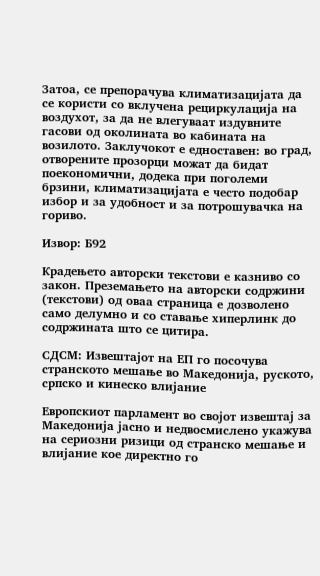Затоа, се препорачува климатизацијата да се користи со вклучена рециркулација на воздухот, за да не влегуваат издувните гасови од околината во кабината на возилото. Заклучокот е едноставен: во град, отворените прозорци можат да бидат поекономични, додека при поголеми брзини, климатизацијата е често подобар избор и за удобност и за потрошувачка на гориво.

Извор: Б92

Крадењето авторски текстови е казниво со закон. Преземањето на авторски содржини (текстови) од оваа страница е дозволено само делумно и со ставање хиперлинк до содржината што се цитира.

СДСМ: Извештајот на ЕП го посочува странското мешање во Македонија, руското, српско и кинеско влијание

Европскиот парламент во својот извештај за Македонија јасно и недвосмислено укажува на сериозни ризици од странско мешање и влијание кое директно го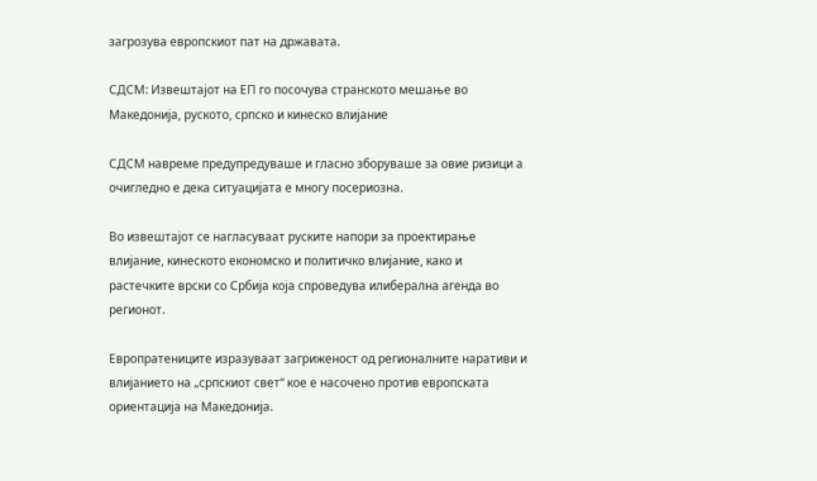загрозува европскиот пат на државата.

СДСМ: Извештајот на ЕП го посочува странското мешање во Македонија, руското, српско и кинеско влијание

СДСМ навреме предупредуваше и гласно зборуваше за овие ризици а очигледно е дека ситуацијата е многу посериозна.

Во извештајот се нагласуваат руските напори за проектирање влијание, кинеското економско и политичко влијание, како и растечките врски со Србија која спроведува илиберална агенда во регионот.

Европратениците изразуваат загриженост од регионалните наративи и влијанието на „српскиот свет“ кое е насочено против европската ориентација на Македонија.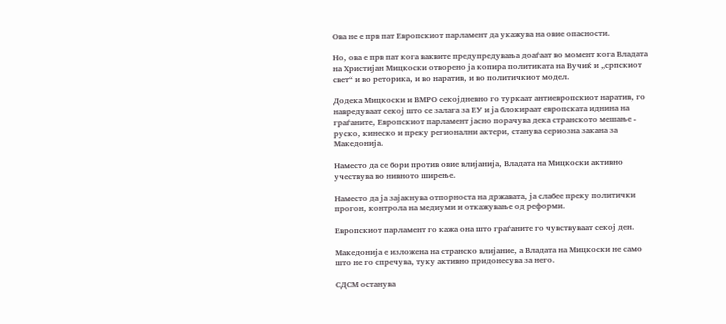Ова не е прв пат Европскиот парламент да укажува на овие опасности.

Но, ова е прв пат кога ваквите предупредувања доаѓаат во момент кога Владата на Христијан Мицкоски отворено ја копира политиката на Вучиќ и „српскиот свет“ и во реторика, и во наратив, и во политичкиот модел.

Додека Мицкоски и ВМРО секојдневно го туркаат антиевропскиот наратив, го навредуваат секој што се залага за ЕУ и ја блокираат европската иднина на граѓаните, Европскиот парламент јасно порачува дека странското мешање - руско, кинеско и преку регионални актери, станува сериозна закана за Македонија.

Наместо да се бори против овие влијанија, Владата на Мицкоски активно учествува во нивното ширење.

Наместо да ја зајакнува отпорноста на државата, ја слабее преку политички прогон, контрола на медиуми и откажување од реформи.

Европскиот парламент го кажа она што граѓаните го чувствуваат секој ден.

Македонија е изложена на странско влијание, а Владата на Мицкоски не само што не го спречува, туку активно придонесува за него.

СДСМ останува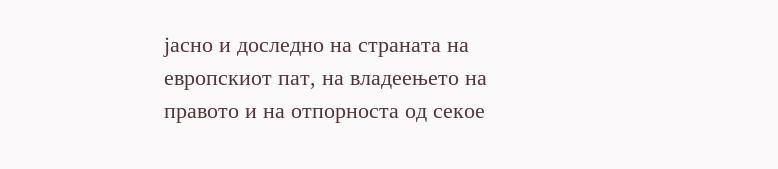јасно и доследно на страната на европскиот пат, на владеењето на правото и на отпорноста од секое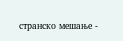странско мешање -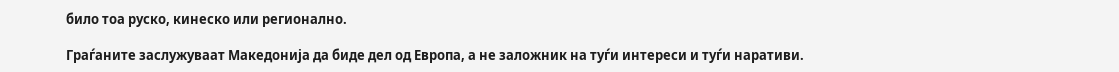било тоа руско, кинеско или регионално.

Граѓаните заслужуваат Македонија да биде дел од Европа, а не заложник на туѓи интереси и туѓи наративи.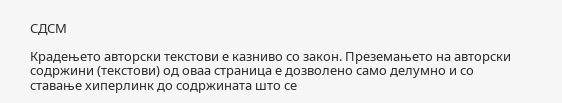СДСМ

Крадењето авторски текстови е казниво со закон. Преземањето на авторски содржини (текстови) од оваа страница е дозволено само делумно и со ставање хиперлинк до содржината што се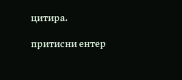цитира.

притисни ентер